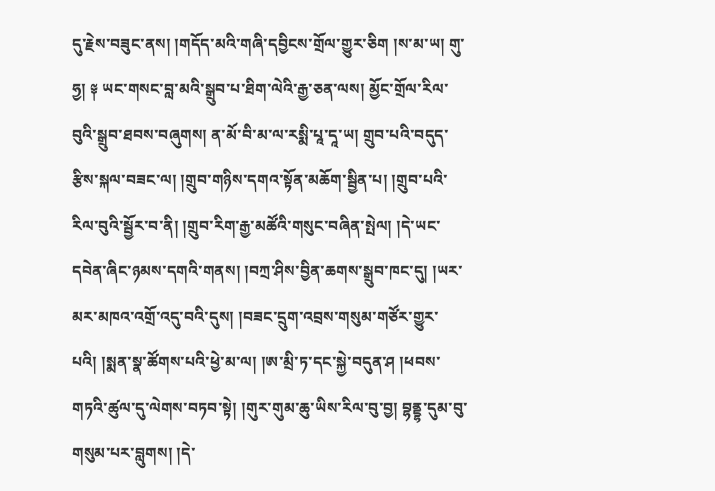དུ་རྗེས་བཟུང་ནས། །གདོད་མའི་གཞི་དབྱིངས་གྲོལ་གྱུར་ཅིག །ས་མ་ཡ། གུ་ཧྱ། ༈ ཡང་གསང་བླ་མའི་སྒྲུབ་པ་ཐིག་ལེའི་རྒྱ་ཅན་ལས། མྱོང་གྲོལ་རིལ་བུའི་སྒྲུབ་ཐབས་བཞུགས། ན་མོ་བི་མ་ལ་རསྨི་པཱ་དཱ་ཡ། གྲུབ་པའི་བདུད་རྩིས་སྐལ་བཟང་ལ། །གྲུབ་གཉིས་དགའ་སྟོན་མཆོག་སྦྱིན་པ། །གྲུབ་པའི་རིལ་བུའི་སྦྱོར་བ་ནི། །གྲུབ་རིག་རྒྱ་མཚོའི་གསུང་བཞིན་སྤེལ། །དེ་ཡང་དབེན་ཞིང་ཉམས་དགའི་གནས། །བཀྲ་ཤིས་བྱིན་ཆགས་སྒྲུབ་ཁང་དུ། །ཡར་མར་མཁའ་འགྲོ་འདུ་བའི་དུས། །བཟང་དྲུག་འབྲས་གསུམ་གཙོར་གྱུར་པའི། །སྨན་སྣ་ཚོགས་པའི་ཕྱེ་མ་ལ། །ཨ་མྲི་ཏ་དང་སྐྱེ་བདུན་ཤ །ཕབས་གཏའི་ཚུལ་དུ་ལེགས་བཏབ་སྟེ། །གུར་གུམ་ཆུ་ཡིས་རིལ་བུ་བྱ། བྷནྡྷ་དུམ་བུ་གསུམ་པར་བླུགས། །དེ་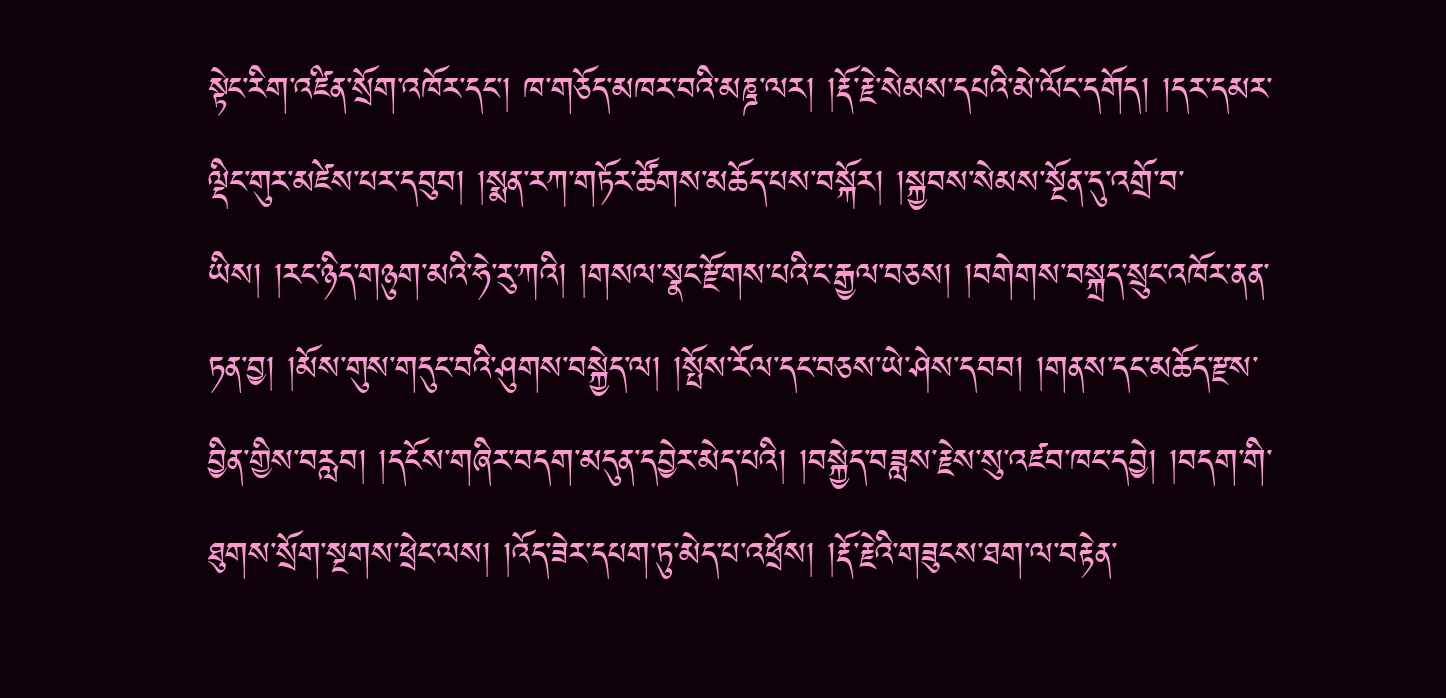སྟེང་རིག་འཛིན་སྲོག་འཁོར་དང་། ཁ་གཅོད་མཁར་བའི་མཎྜ་ལར། །རྡོ་རྗེ་སེམས་དཔའི་མེ་ལོང་དགོད། །དར་དམར་ལྡིང་གུར་མཛེས་པར་དབུབ། །སྨན་རཀ་གཏོར་ཚོགས་མཆོད་པས་བསྐོར། །སྐྱབས་སེམས་སྔོན་དུ་འགྲོ་བ་ཡིས། །རང་ཉིད་གཉུག་མའི་ཧེ་རུ་ཀའི། །གསལ་སྣང་རྫོགས་པའི་ང་རྒྱལ་བཅས། །བགེགས་བསྐྲད་སྲུང་འཁོར་ནན་ཏན་བྱ། །མོས་གུས་གདུང་བའི་ཤུགས་བསྐྱེད་ལ། །སྤོས་རོལ་དང་བཅས་ཡེ་ཤེས་དབབ། །གནས་དང་མཆོད་རྫས་བྱིན་གྱིས་བརླབ། །དངོས་གཞིར་བདག་མདུན་དབྱེར་མེད་པའི། །བསྐྱེད་བཟླས་རྗེས་སུ་འཛབ་ཁང་དབྱེ། །བདག་གི་ཐུགས་སྲོག་སྔགས་ཕྲེང་ལས། །འོད་ཟེར་དཔག་ཏུ་མེད་པ་འཕྲོས། །རྡོ་རྗེའི་གཟུངས་ཐག་ལ་བརྟེན་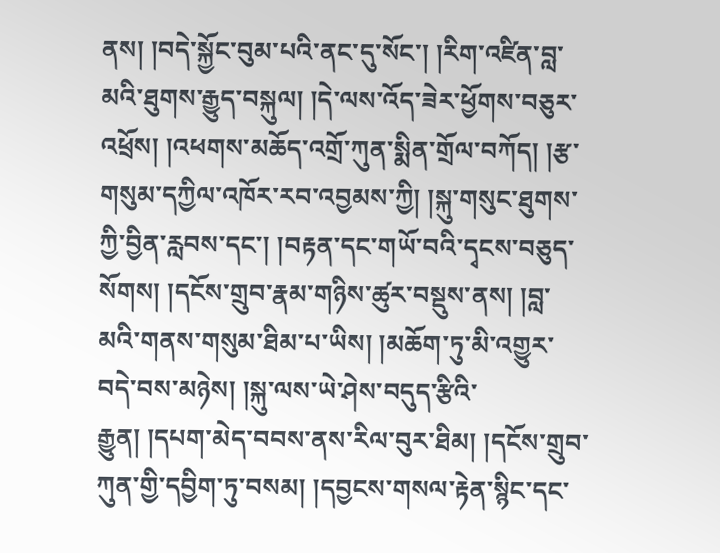ནས། །བདེ་སྐྱོང་བུམ་པའི་ནང་དུ་སོང་། །རིག་འཛིན་བླ་མའི་ཐུགས་རྒྱུད་བསྐུལ། །དེ་ལས་འོད་ཟེར་ཕྱོགས་བཅུར་འཕྲོས། །འཕགས་མཆོད་འགྲོ་ཀུན་སྨིན་གྲོལ་བཀོད། །རྩ་གསུམ་དཀྱིལ་འཁོར་རབ་འབྱམས་ཀྱི། །སྐུ་གསུང་ཐུགས་ཀྱི་བྱིན་རླབས་དང་། །བརྟན་དང་གཡོ་བའི་དྭངས་བཅུད་སོགས། །དངོས་གྲུབ་རྣམ་གཉིས་ཚུར་བསྡུས་ནས། །བླ་མའི་གནས་གསུམ་ཐིམ་པ་ཡིས། །མཆོག་ཏུ་མི་འགྱུར་བདེ་བས་མཉེས། །སྐུ་ལས་ཡེ་ཤེས་བདུད་རྩིའི་རྒྱུན། །དཔག་མེད་བབས་ནས་རིལ་བུར་ཐིམ། །དངོས་གྲུབ་ཀུན་གྱི་དབྱིག་ཏུ་བསམ། །དབྱངས་གསལ་རྟེན་སྙིང་དང་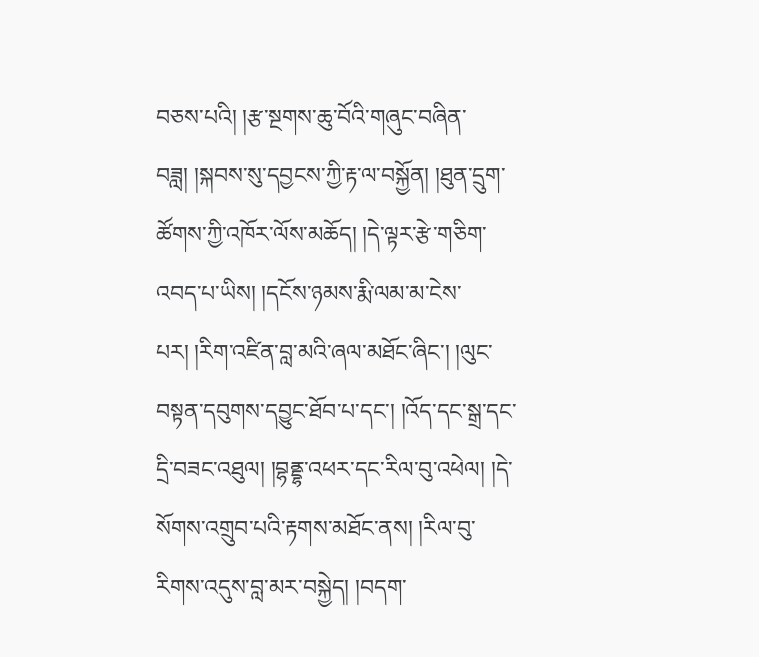བཅས་པའི། །རྩ་སྔགས་ཆུ་བོའི་གཞུང་བཞིན་བཟླ། །སྐབས་སུ་དབྱངས་ཀྱི་རྟ་ལ་བསྐྱོན། །ཐུན་དྲུག་ཚོགས་ཀྱི་འཁོར་ལོས་མཆོད། །དེ་ལྟར་རྩེ་གཅིག་འབད་པ་ཡིས། །དངོས་ཉམས་རྨི་ལམ་མ་ངེས་པར། །རིག་འཛིན་བླ་མའི་ཞལ་མཐོང་ཞིང་། །ལུང་བསྟན་དབུགས་དབྱུང་ཐོབ་པ་དང་། །འོད་དང་སྒྲ་དང་དྲི་བཟང་འཐུལ། །བྷནྡྷ་འཕར་དང་རིལ་བུ་འཕེལ། །དེ་སོགས་འགྲུབ་པའི་རྟགས་མཐོང་ནས། །རིལ་བུ་རིགས་འདུས་བླ་མར་བསྐྱེད། །བདག་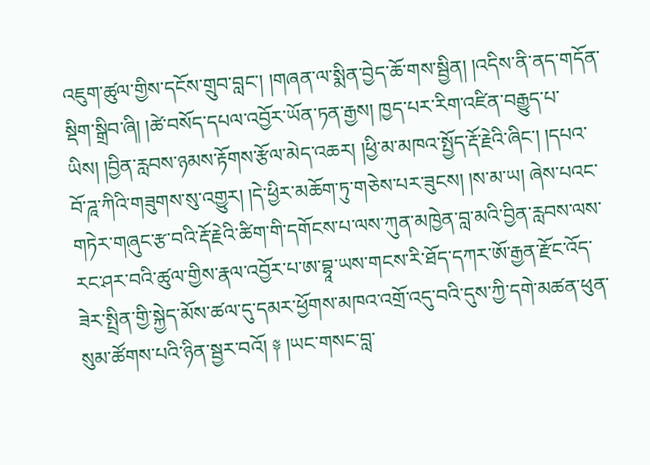འཇུག་ཚུལ་གྱིས་དངོས་གྲུབ་བླང་། །གཞན་ལ་སྨིན་བྱེད་ཆོ་གས་སྦྱིན། །འདིས་ནི་ནད་གདོན་སྡིག་སྒྲིབ་ཞི། །ཚེ་བསོད་དཔལ་འབྱོར་ཡོན་ཏན་རྒྱས། ཁྱད་པར་རིག་འཛིན་བརྒྱུད་པ་ཡིས། །བྱིན་རླབས་ཉམས་རྟོགས་རྩོལ་མེད་འཆར། །ཕྱི་མ་མཁའ་སྤྱོད་རྡོ་རྗེའི་ཞིང་། །དཔའ་བོ་ཌཱ་ཀིའི་གཟུགས་སུ་འགྱུར། །དེ་ཕྱིར་མཆོག་ཏུ་གཅེས་པར་ཟུངས། །ས་མ་ཡ། ཞེས་པའང་གཏེར་གཞུང་རྩ་བའི་རྡོ་རྗེའི་ཚིག་གི་དགོངས་པ་ལས་ཀུན་མཁྱེན་བླ་མའི་བྱིན་རླབས་ལས་རང་ཤར་བའི་ཚུལ་གྱིས་རྣལ་འབྱོར་པ་ཨ་བྷཱ་ཡས་གངས་རི་ཐོད་དཀར་ཨོ་རྒྱན་རྫོང་འོད་ཟེར་སྤྲིན་གྱི་སྐྱེད་མོས་ཚལ་དུ་དམར་ཕྱོགས་མཁའ་འགྲོ་འདུ་བའི་དུས་ཀྱི་དགེ་མཚན་ཕུན་སུམ་ཚོགས་པའི་ཉིན་སྦྱར་བའོ། ༈ །ཡང་གསང་བླ་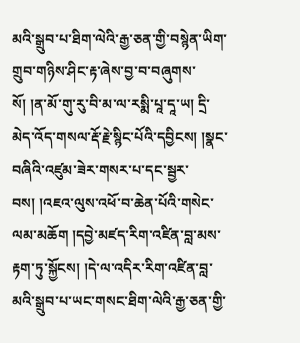མའི་སྒྲུབ་པ་ཐིག་ལེའི་རྒྱ་ཅན་གྱི་བསྙེན་ཡིག་གྲུབ་གཉིས་ཤིང་རྟ་ཞེས་བྱ་བ་བཞུགས་སོ། །ན་མོ་གུ་རུ་བི་མ་ལ་རསྨི་པཱ་དཱ་ཡ། དྲི་མེད་འོད་གསལ་རྡོ་རྗེ་སྙིང་པོའི་དབྱིངས། །སྣང་བཞིའི་འཛུམ་ཟེར་གསར་པ་དང་སྦྱར་བས། །འཇའ་ལུས་འཕོ་བ་ཆེན་པོའི་གསེང་ལམ་མཆོག །དབྱེ་མཛད་རིག་འཛིན་བླ་མས་རྟག་ཏུ་སྐྱོངས། །དེ་ལ་འདིར་རིག་འཛིན་བླ་མའི་སྒྲུབ་པ་ཡང་གསང་ཐིག་ལེའི་རྒྱ་ཅན་གྱི་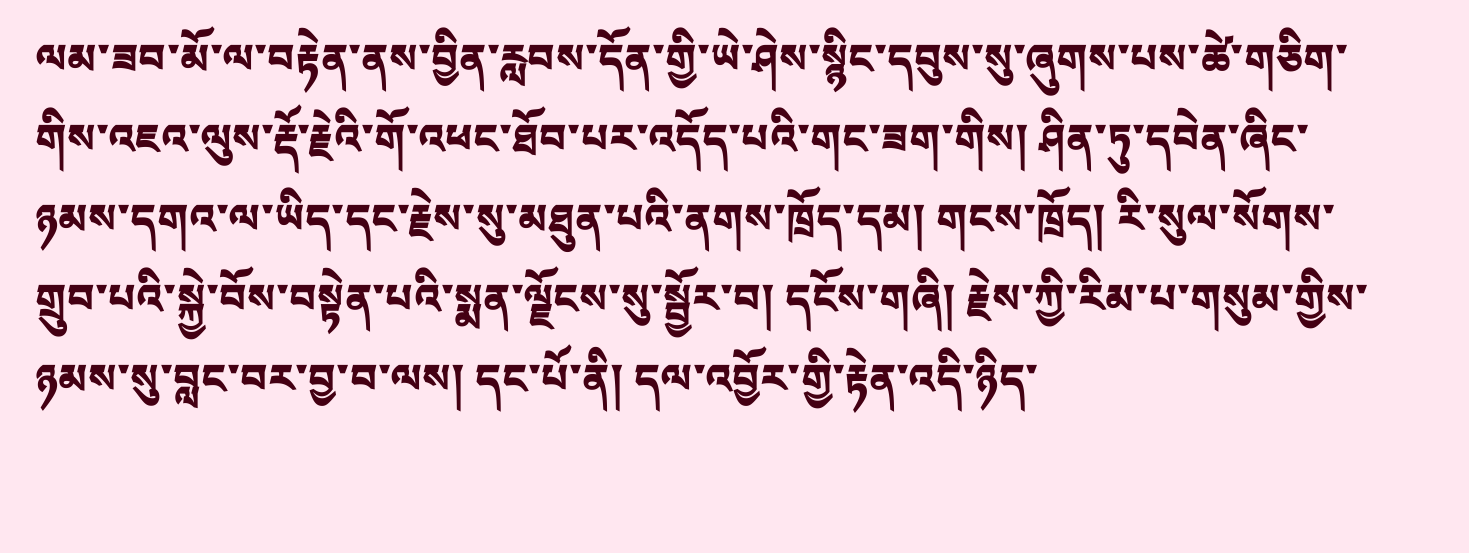ལམ་ཟབ་མོ་ལ་བརྟེན་ནས་བྱིན་རླབས་དོན་གྱི་ཡེ་ཤེས་སྙིང་དབུས་སུ་ཞུགས་པས་ཚེ་གཅིག་གིས་འཇའ་ལུས་རྡོ་རྗེའི་གོ་འཕང་ཐོབ་པར་འདོད་པའི་གང་ཟག་གིས། ཤིན་ཏུ་དབེན་ཞིང་ཉམས་དགའ་ལ་ཡིད་དང་རྗེས་སུ་མཐུན་པའི་ནགས་ཁྲོད་དམ། གངས་ཁྲོད། རི་སུལ་སོགས་གྲུབ་པའི་སྐྱེ་བོས་བསྟེན་པའི་སྨན་ལྗོངས་སུ་སྦྱོར་བ། དངོས་གཞི། རྗེས་ཀྱི་རིམ་པ་གསུམ་གྱིས་ཉམས་སུ་བླང་བར་བྱ་བ་ལས། དང་པོ་ནི། དལ་འབྱོར་གྱི་རྟེན་འདི་ཉིད་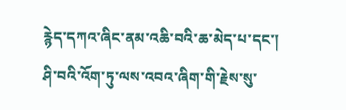རྙེད་དཀའ་ཞིང་ནམ་འཆི་བའི་ཆ་མེད་པ་དང་། ཤི་བའི་འོག་ཏུ་ལས་འབའ་ཞིག་གི་རྗེས་སུ་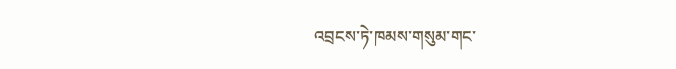འབྲངས་ཏེ་ཁམས་གསུམ་གང་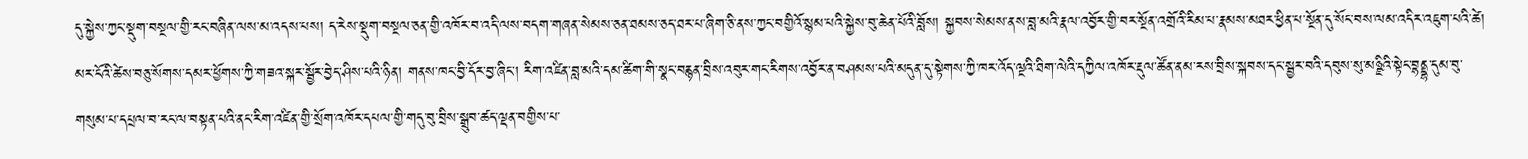དུ་སྐྱེས་ཀྱང་སྡུག་བསྔལ་གྱི་རང་བཞིན་ལས་མ་འདས་པས། ད་རེས་སྡུག་བསྔལ་ཅན་གྱི་འཁོར་བ་འདི་ལས་བདག་གཞན་སེམས་ཅན་ཐམས་ཅད་ཐར་པ་ཞིག་ཅི་ནས་ཀྱང་བགྱིའོ་སྙམ་པའི་སྐྱེས་བུ་ཆེན་པོའི་བློས། སྐྱབས་སེམས་ནས་བླ་མའི་རྣལ་འབྱོར་གྱི་བར་སྔོན་འགྲོའི་རིམ་པ་རྣམས་མཐར་ཕྱིན་པ་སྔོན་དུ་སོང་བས་ལམ་འདིར་འཇུག་པའི་ཚེ། མར་ངོའི་ཚེས་བཅུ་སོགས་དམར་ཕྱོགས་ཀྱི་གཟའ་སྐར་སྦྱོར་བྱེད་ཤིས་པའི་ཉིན། གནས་ཁང་བྱི་དོར་བྱ་ཞིང་། རིག་འཛིན་བླ་མའི་དམ་ཚིག་གི་སྣང་བརྙན་བྲིས་འབུར་གང་རིགས་འབྱོར་ན་བཤམས་པའི་མདུན་དུ་སྟེགས་ཀྱི་ཁར་འོད་ལྔའི་ཐིག་ལེའི་དཀྱིལ་འཁོར་རྡུལ་ཚོན་ནམ་རས་བྲིས་སྐབས་དང་སྦྱར་བའི་དབུས་སུ་མཉྫིའི་སྟེང་བྷནྡྷ་དུམ་བུ་གསུམ་པ་དཔྲལ་བ་རང་ལ་བསྟན་པའི་ནང་རིག་འཛིན་གྱི་སྲོག་འཁོར་དཔལ་གྱི་གདུ་བུ་བྲིས་སྒྲུབ་ཚད་ལྡན་བགྱིས་པ་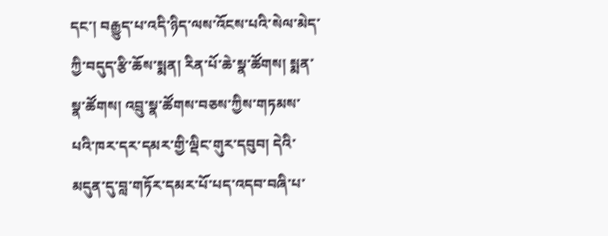དང་། བརྒྱུད་པ་འདི་ཉིད་ལས་འོངས་པའི་སེལ་མེད་ཀྱི་བདུད་རྩི་ཆོས་སྨན། རིན་པོ་ཆེ་སྣ་ཚོགས། སྨན་སྣ་ཚོགས། འབྲུ་སྣ་ཚོགས་བཅས་ཀྱིས་གཏམས་པའི་ཁར་དར་དམར་གྱི་ལྡིང་གུར་དབུབ། དེའི་མདུན་དུ་བླ་གཏོར་དམར་པོ་པད་འདབ་བཞི་པ་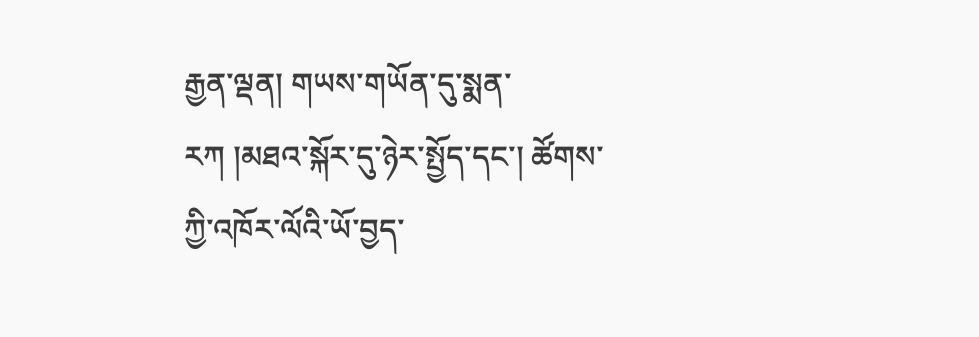རྒྱན་ལྡན། གཡས་གཡོན་དུ་སྨན་རཀ །མཐའ་སྐོར་དུ་ཉེར་སྤྱོད་དང་། ཚོགས་ཀྱི་འཁོར་ལོའི་ཡོ་བྱད་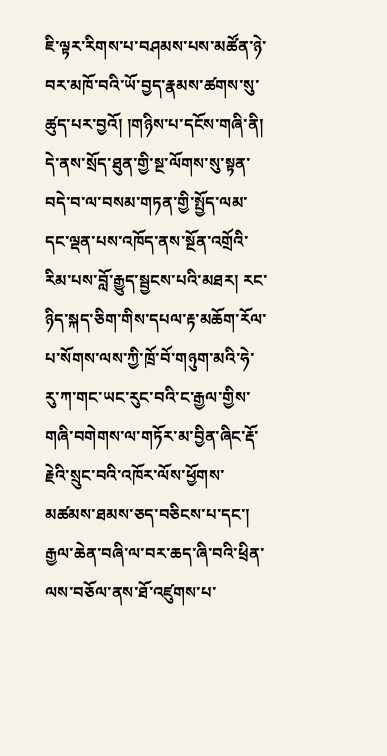ཇི་ལྟར་རིགས་པ་བཤམས་པས་མཚོན་ཉེ་བར་མཁོ་བའི་ཡོ་བྱད་རྣམས་ཚགས་སུ་ཚུད་པར་བྱའོ། །གཉིས་པ་དངོས་གཞི་ནི། དེ་ནས་སྲོད་ཐུན་གྱི་སྔ་ལོགས་སུ་སྟན་བདེ་བ་ལ་བསམ་གཏན་གྱི་སྤྱོད་ལམ་དང་ལྡན་པས་འཁོད་ནས་སྔོན་འགྲོའི་རིམ་པས་བློ་རྒྱུད་སྦྱངས་པའི་མཐར། རང་ཉིད་སྐད་ཅིག་གིས་དཔལ་རྟ་མཆོག་རོལ་པ་སོགས་ལས་ཀྱི་ཁྲོ་བོ་གཉུག་མའི་ཧེ་རུ་ཀ་གང་ཡང་རུང་བའི་ང་རྒྱལ་གྱིས་གཞི་བགེགས་ལ་གཏོར་མ་བྱིན་ཞིང་རྡོ་རྗེའི་སྲུང་བའི་འཁོར་ལོས་ཕྱོགས་མཚམས་ཐམས་ཅད་བཅིངས་པ་དང་། རྒྱལ་ཆེན་བཞི་ལ་བར་ཆད་ཞི་བའི་ཕྲིན་ལས་བཅོལ་ནས་ཐོ་འཛུགས་པ་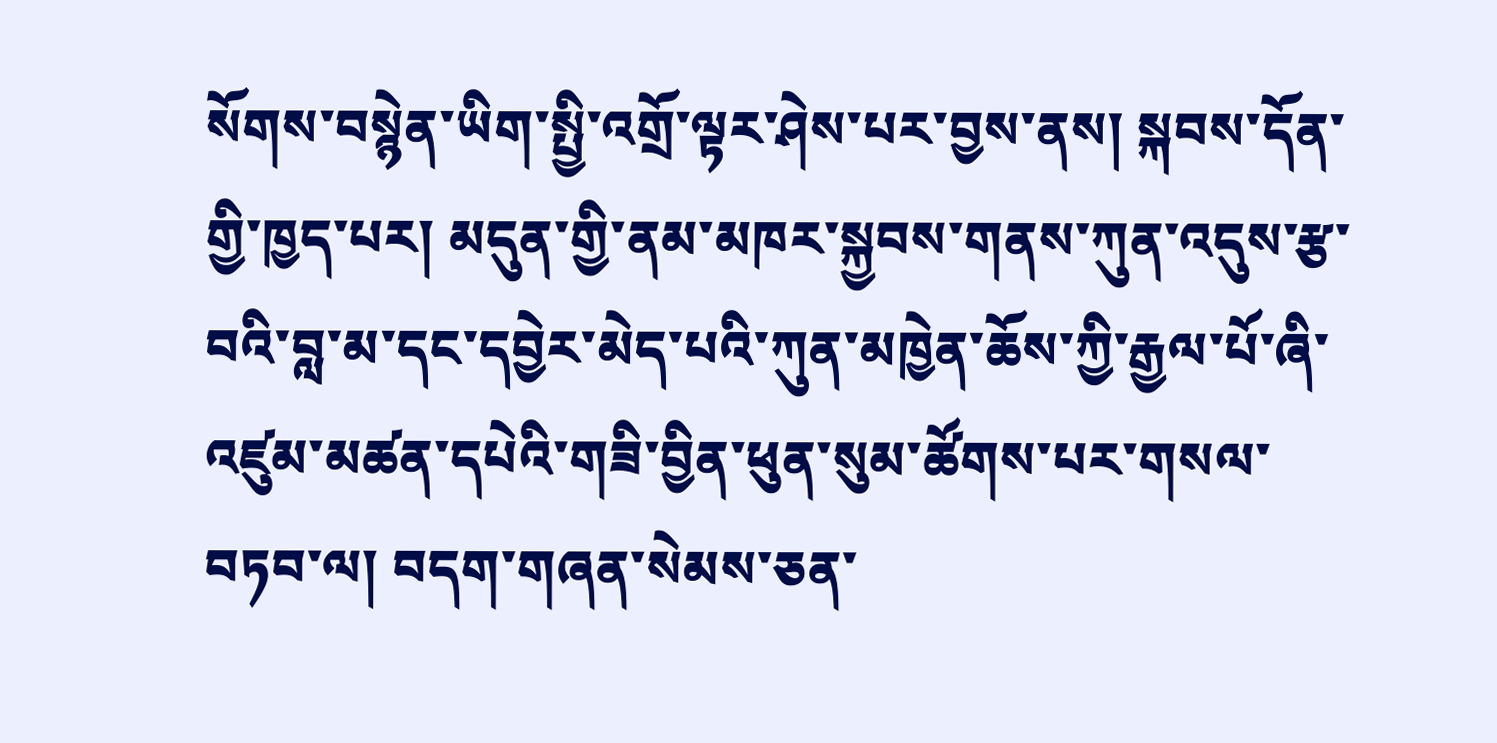སོགས་བསྙེན་ཡིག་སྤྱི་འགྲོ་ལྟར་ཤེས་པར་བྱས་ནས། སྐབས་དོན་གྱི་ཁྱད་པར། མདུན་གྱི་ནམ་མཁར་སྐྱབས་གནས་ཀུན་འདུས་རྩ་བའི་བླ་མ་དང་དབྱེར་མེད་པའི་ཀུན་མཁྱེན་ཆོས་ཀྱི་རྒྱལ་པོ་ཞི་འཛུམ་མཚན་དཔེའི་གཟི་བྱིན་ཕུན་སུམ་ཚོགས་པར་གསལ་བཏབ་ལ། བདག་གཞན་སེམས་ཅན་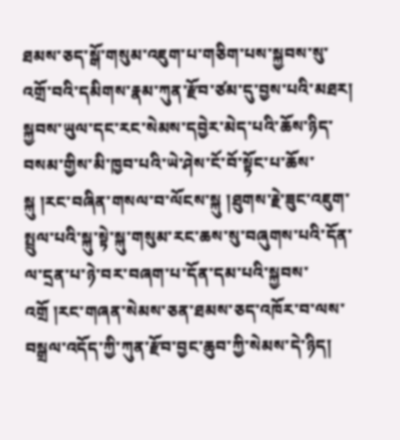ཐམས་ཅད་སྒོ་གསུམ་འཇུག་པ་གཅིག་པས་སྐྱབས་སུ་འགྲོ་བའི་དམིགས་རྣམ་ཀུན་རྫོབ་ཙམ་དུ་བྱས་པའི་མཐར། སྐྱབས་ཡུལ་དང་རང་སེམས་དབྱེར་མེད་པའི་ཆོས་ཉིད་བསམ་གྱིས་མི་ཁྱབ་པའི་ཡེ་ཤེས་ངོ་བོ་སྟོང་པ་ཆོས་སྐུ །རང་བཞིན་གསལ་བ་ལོངས་སྐུ །ཐུགས་རྗེ་ཟུང་འཇུག་སྤྲུལ་པའི་སྐུ་སྟེ་སྐུ་གསུམ་རང་ཆས་སུ་བཞུགས་པའི་དོན་ལ་དྲན་པ་ཉེ་བར་བཞག་པ་དོན་དམ་པའི་སྐྱབས་འགྲོ །རང་གཞན་སེམས་ཅན་ཐམས་ཅད་འཁོར་བ་ལས་བསྒྲལ་འདོད་ཀྱི་ཀུན་རྫོབ་བྱང་ཆུབ་ཀྱི་སེམས་དེ་ཉིད།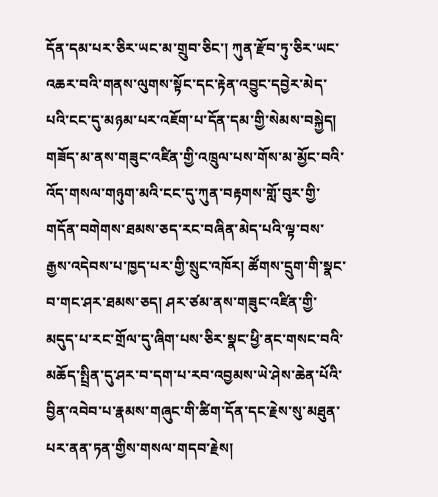དོན་དམ་པར་ཅིར་ཡང་མ་གྲུབ་ཅིང་། ཀུན་རྫོབ་ཏུ་ཅིར་ཡང་འཆར་བའི་གནས་ལུགས་སྟོང་དང་རྟེན་འབྱུང་དབྱེར་མེད་པའི་ངང་དུ་མཉམ་པར་འཇོག་པ་དོན་དམ་གྱི་སེམས་བསྐྱེད། གཟོད་མ་ནས་གཟུང་འཛིན་གྱི་འཁྲུལ་པས་གོས་མ་མྱོང་བའི་འོད་གསལ་གཉུག་མའི་ངང་དུ་ཀུན་བརྟགས་གློ་བུར་གྱི་གདོན་བགེགས་ཐམས་ཅད་རང་བཞིན་མེད་པའི་ལྟ་བས་རྒྱས་འདེབས་པ་ཁྱད་པར་གྱི་སྲུང་འཁོར། ཚོགས་དྲུག་གི་སྣང་བ་གང་ཤར་ཐམས་ཅད། ཤར་ཙམ་ནས་གཟུང་འཛིན་གྱི་མདུད་པ་རང་གྲོལ་དུ་ཞིག་པས་ཅིར་སྣང་ཕྱི་ནང་གསང་བའི་མཆོད་སྤྲིན་དུ་ཤར་བ་དག་པ་རབ་འབྱམས་ཡེ་ཤེས་ཆེན་པོའི་བྱིན་འབེབ་པ་རྣམས་གཞུང་གི་ཚིག་དོན་དང་རྗེས་སུ་མཐུན་པར་ནན་ཏན་གྱིས་གསལ་གདབ་རྗེས།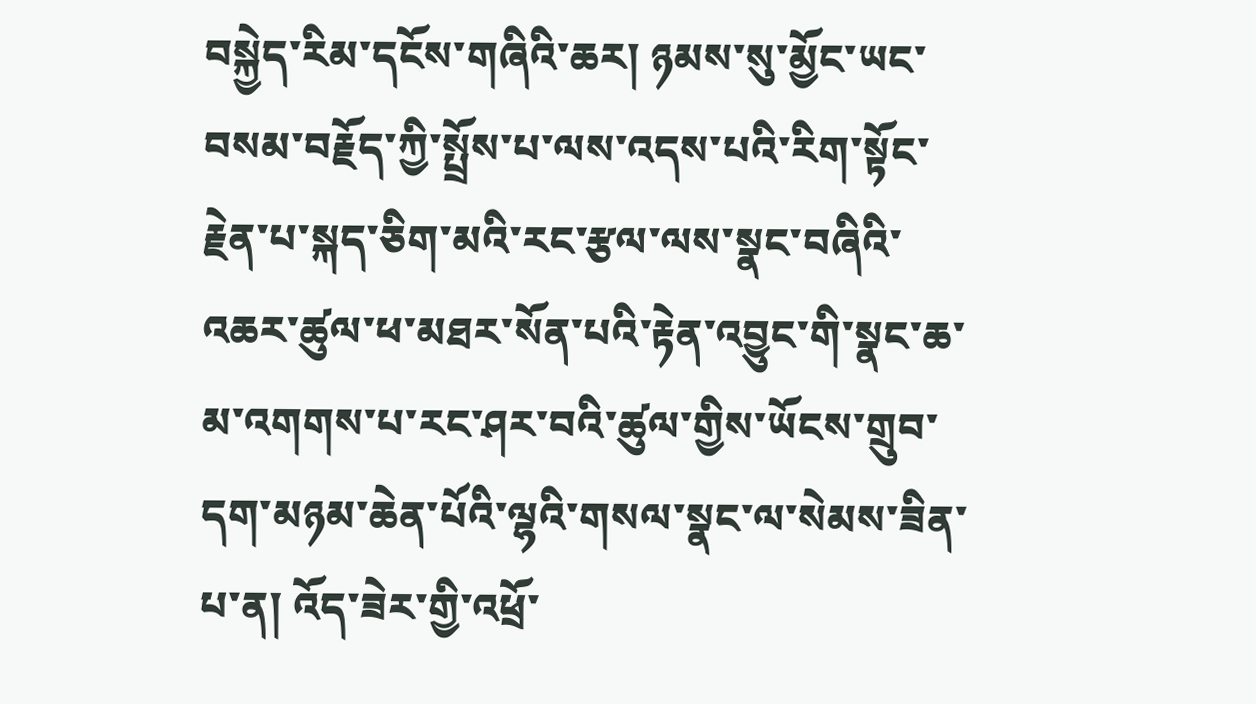བསྐྱེད་རིམ་དངོས་གཞིའི་ཆར། ཉམས་སུ་མྱོང་ཡང་བསམ་བརྗོད་ཀྱི་སྤྲོས་པ་ལས་འདས་པའི་རིག་སྟོང་རྗེན་པ་སྐད་ཅིག་མའི་རང་རྩལ་ལས་སྣང་བཞིའི་འཆར་ཚུལ་ཕ་མཐར་སོན་པའི་རྟེན་འབྱུང་གི་སྣང་ཆ་མ་འགགས་པ་རང་ཤར་བའི་ཚུལ་གྱིས་ཡོངས་གྲུབ་དག་མཉམ་ཆེན་པོའི་ལྷའི་གསལ་སྣང་ལ་སེམས་ཟིན་པ་ན། འོད་ཟེར་གྱི་འཕྲོ་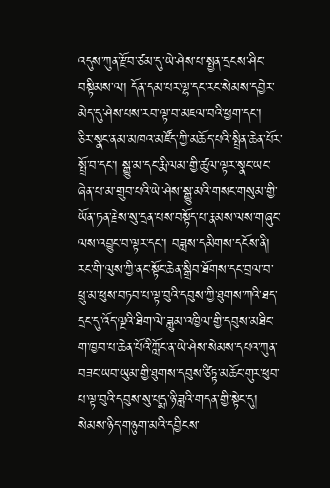འདུས་ཀུན་རྫོབ་ཙམ་དུ་ཡེ་ཤེས་པ་སྤྱན་དྲངས་ཤིང་བསྟིམས་ལ། དོན་དམ་པར་ལྷ་དང་རང་སེམས་དབྱེར་མེད་དུ་ཤེས་པས་རབ་ལྟ་བ་མཇལ་བའི་ཕྱག་དང་། ཅིར་སྣང་ནམ་མཁའ་མཛོད་ཀྱི་མཆོད་པའི་སྤྲིན་ཆེན་པོར་སྤྲོ་བ་དང་། སྒྱུ་མ་དང་རྨི་ལམ་གྱི་ཚུལ་ལྟར་སྣང་ཡང་ཞེན་པ་མ་གྲུབ་པའི་ཡེ་ཤེས་སྒྱུ་མའི་གསང་གསུམ་གྱི་ཡོན་ཏན་རྗེས་སུ་དྲན་པས་བསྟོད་པ་རྣམས་ལས་གཞུང་ལས་འབྱུང་བ་ལྟར་དང་། བཟླས་དམིགས་དངོས་ནི། རང་གི་ལུས་ཀྱི་ནང་སྟོང་ཆེན་སྒྲིབ་ཐོགས་དང་བྲལ་བ་ཕྲུ་མ་ཕུས་བཏབ་པ་ལྟ་བུའི་དབུས་ཀྱི་ཐུགས་ཀའི་ཐད་དྲང་དུ་འོད་ལྔའི་ཐིག་ལེ་ཟླུམ་འཁྱིལ་གྱི་དབུས་མཐིང་ག་ཁྱབ་པ་ཆེན་པོའི་ཀློང་ན་ཡེ་ཤེས་སེམས་དཔའ་ཀུན་བཟང་ཡབ་ཡུམ་གྱི་ཐུགས་དབུས་ཙིཏྟ་མཆོང་གུར་ཕུབ་པ་ལྟ་བུའི་དབུས་སུ་པདྨ་ཉི་ཟླའི་གདན་གྱི་སྟེང་དུ། སེམས་ཉིད་གཉུག་མའི་དབྱིངས་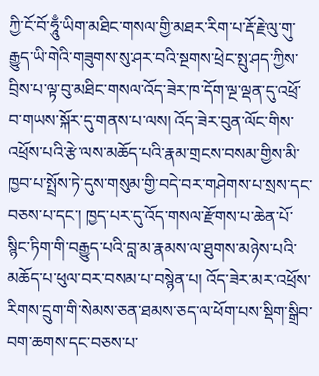ཀྱི་ངོ་བོ་ཧཱུྃ་ཡིག་མཐིང་གསལ་གྱི་མཐར་རིག་པ་རྡོ་རྗེ་ལུ་གུ་རྒྱུད་ཡི་གེའི་གཟུགས་སུ་ཤར་བའི་སྔགས་ཕྲེང་སྤུ་ཤད་ཀྱིས་བྲིས་པ་ལྟ་བུ་མཐིང་གསལ་འོད་ཟེར་ཁ་དོག་ལྔ་ལྡན་དུ་འཕྲོ་བ་གཡས་སྐོར་དུ་གནས་པ་ལས། འོད་ཟེར་བུན་ལོང་གིས་འཕྲོས་པའི་རྩེ་ལས་མཆོད་པའི་རྣམ་གྲངས་བསམ་གྱིས་མི་ཁྱབ་པ་སྤྲོས་ཏེ་དུས་གསུམ་གྱི་བདེ་བར་གཤེགས་པ་སྲས་དང་བཅས་པ་དང་། ཁྱད་པར་དུ་འོད་གསལ་རྫོགས་པ་ཆེན་པོ་སྙིང་ཏིག་གི་བརྒྱུད་པའི་བླ་མ་རྣམས་ལ་ཐུགས་མཉེས་པའི་མཆོད་པ་ཕུལ་བར་བསམ་པ་བསྙེན་པ། འོད་ཟེར་མར་འཕྲོས་རིགས་དྲུག་གི་སེམས་ཅན་ཐམས་ཅད་ལ་ཕོག་པས་སྡིག་སྒྲིབ་བག་ཆགས་དང་བཅས་པ་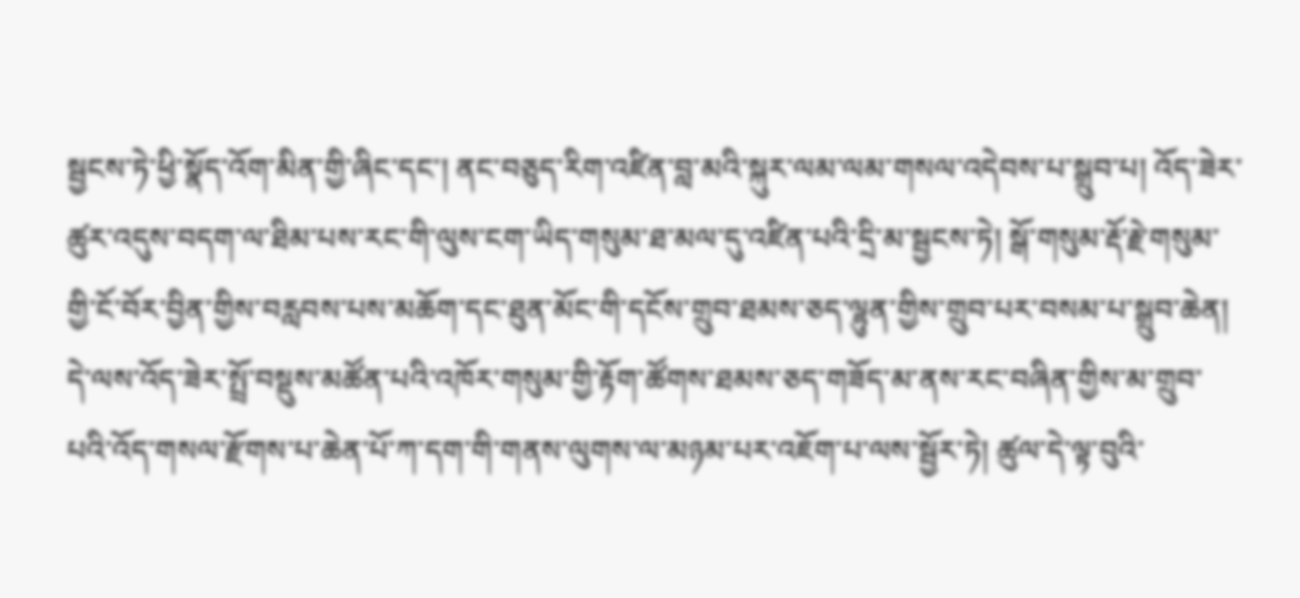སྦྱངས་ཏེ་ཕྱི་སྣོད་འོག་མིན་གྱི་ཞིང་དང་། ནང་བཅུད་རིག་འཛིན་བླ་མའི་སྐུར་ལམ་ལམ་གསལ་འདེབས་པ་སྒྲུབ་པ། འོད་ཟེར་ཚུར་འདུས་བདག་ལ་ཐིམ་པས་རང་གི་ལུས་ངག་ཡིད་གསུམ་ཐ་མལ་དུ་འཛིན་པའི་དྲི་མ་སྦྱངས་ཏེ། སྒོ་གསུམ་རྡོ་རྗེ་གསུམ་གྱི་ངོ་བོར་བྱིན་གྱིས་བརླབས་པས་མཆོག་དང་ཐུན་མོང་གི་དངོས་གྲུབ་ཐམས་ཅད་ལྷུན་གྱིས་གྲུབ་པར་བསམ་པ་སྒྲུབ་ཆེན། དེ་ལས་འོད་ཟེར་སྤྲོ་བསྡུས་མཚོན་པའི་འཁོར་གསུམ་གྱི་རྟོག་ཚོགས་ཐམས་ཅད་གཟོད་མ་ནས་རང་བཞིན་གྱིས་མ་གྲུབ་པའི་འོད་གསལ་རྫོགས་པ་ཆེན་པོ་ཀ་དག་གི་གནས་ལུགས་ལ་མཉམ་པར་འཇོག་པ་ལས་སྦྱོར་ཏེ། ཚུལ་དེ་ལྟ་བུའི་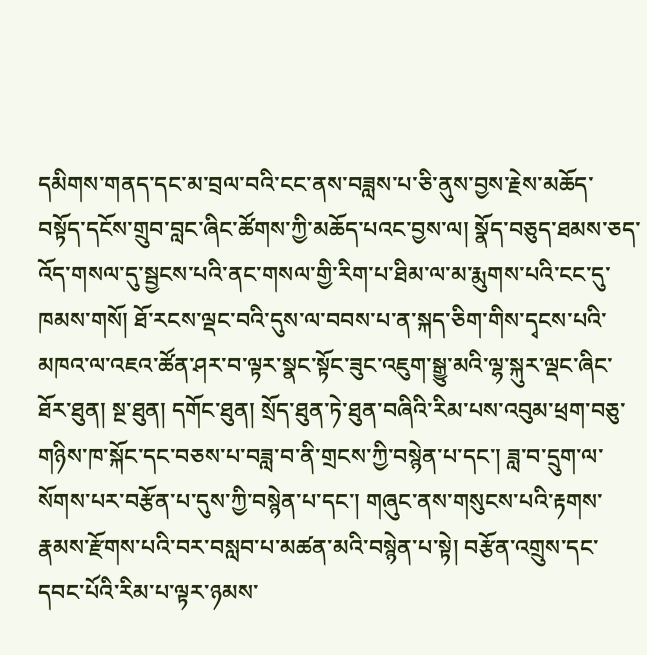དམིགས་གནད་དང་མ་བྲལ་བའི་ངང་ནས་བཟླས་པ་ཅི་ནུས་བྱས་རྗེས་མཆོད་བསྟོད་དངོས་གྲུབ་བླང་ཞིང་ཚོགས་ཀྱི་མཆོད་པའང་བྱས་ལ། སྣོད་བཅུད་ཐམས་ཅད་འོད་གསལ་དུ་སྦྱངས་པའི་ནང་གསལ་གྱི་རིག་པ་ཐིམ་ལ་མ་རྨུགས་པའི་ངང་དུ་ཁམས་གསོ། ཐོ་རངས་ལྡང་བའི་དུས་ལ་བབས་པ་ན་སྐད་ཅིག་གིས་དྭངས་པའི་མཁའ་ལ་འཇའ་ཚོན་ཤར་བ་ལྟར་སྣང་སྟོང་ཟུང་འཇུག་སྒྱུ་མའི་ལྷ་སྐུར་ལྡང་ཞིང་ཐོར་ཐུན། སྔ་ཐུན། དགོང་ཐུན། སྲོད་ཐུན་ཏེ་ཐུན་བཞིའི་རིམ་པས་འབུམ་ཕྲག་བཅུ་གཉིས་ཁ་སྐོང་དང་བཅས་པ་བཟླ་བ་ནི་གྲངས་ཀྱི་བསྙེན་པ་དང་། ཟླ་བ་དྲུག་ལ་སོགས་པར་བརྩོན་པ་དུས་ཀྱི་བསྙེན་པ་དང་། གཞུང་ནས་གསུངས་པའི་རྟགས་རྣམས་རྫོགས་པའི་བར་བསླབ་པ་མཚན་མའི་བསྙེན་པ་སྟེ། བརྩོན་འགྲུས་དང་དབང་པོའི་རིམ་པ་ལྟར་ཉམས་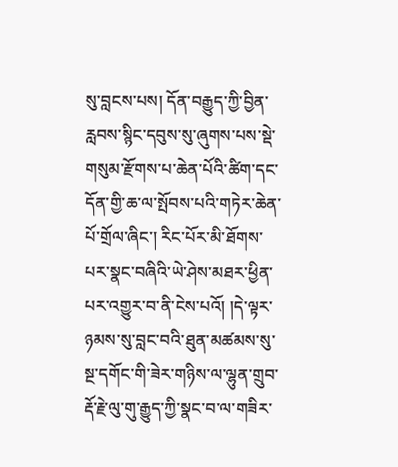སུ་བླངས་པས། དོན་བརྒྱུད་ཀྱི་བྱིན་རླབས་སྙིང་དབུས་སུ་ཞུགས་པས་སྡེ་གསུམ་རྫོགས་པ་ཆེན་པོའི་ཚིག་དང་དོན་གྱི་ཆ་ལ་སྤོབས་པའི་གཏེར་ཆེན་པོ་གྲོལ་ཞིང་། རིང་པོར་མི་ཐོགས་པར་སྣང་བཞིའི་ཡེ་ཤེས་མཐར་ཕྱིན་པར་འགྱུར་བ་ནི་ངེས་པའོ། །དེ་ལྟར་ཉམས་སུ་བླང་བའི་ཐུན་མཚམས་སུ་སྔ་དགོང་གི་ཟེར་གཉིས་ལ་ལྷུན་གྲུབ་རྡོ་རྗེ་ལུ་གུ་རྒྱུད་ཀྱི་སྣང་བ་ལ་གཟིར་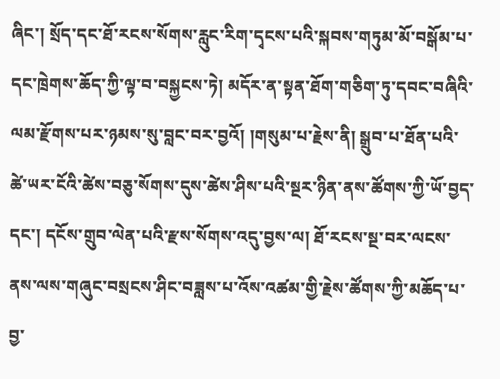ཞིང་། སྲོད་དང་ཐོ་རངས་སོགས་རླུང་རིག་དྭངས་པའི་སྐབས་གཏུམ་མོ་བསྒོམ་པ་དང་ཁྲེགས་ཆོད་ཀྱི་ལྟ་བ་བསྐྱངས་ཏེ། མདོར་ན་སྟན་ཐོག་གཅིག་ཏུ་དབང་བཞིའི་ལམ་རྫོགས་པར་ཉམས་སུ་བླང་བར་བྱའོ། །གསུམ་པ་རྗེས་ནི། སྒྲུབ་པ་ཐོན་པའི་ཚེ་ཡར་ངོའི་ཚེས་བཅུ་སོགས་དུས་ཚེས་ཤིས་པའི་སྔར་ཉིན་ནས་ཚོགས་ཀྱི་ཡོ་བྱད་དང་། དངོས་གྲུབ་ལེན་པའི་རྫས་སོགས་འདུ་བྱས་ལ། ཐོ་རངས་སྔ་བར་ལངས་ནས་ལས་གཞུང་བསྲངས་ཤིང་བཟླས་པ་འོས་འཚམ་གྱི་རྗེས་ཚོགས་ཀྱི་མཆོད་པ་བྱ་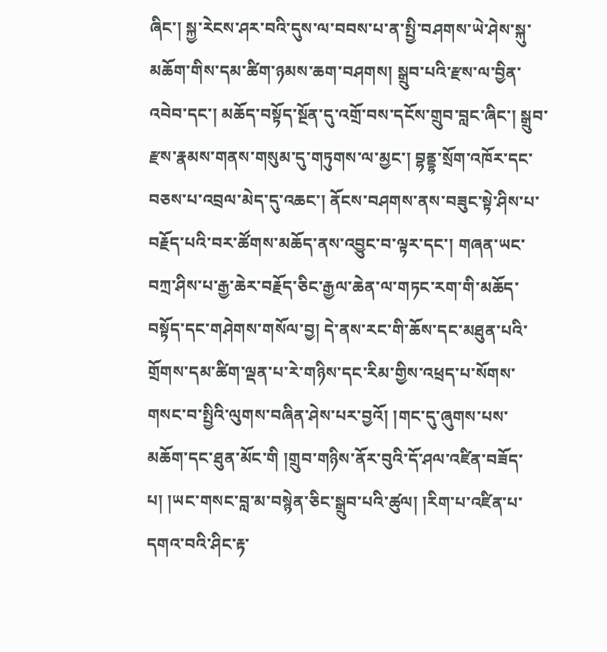ཞིང་། སྐྱ་རེངས་ཤར་བའི་དུས་ལ་བབས་པ་ན་སྤྱི་བཤགས་ཡེ་ཤེས་སྐུ་མཆོག་གིས་དམ་ཚིག་ཉམས་ཆག་བཤགས། སྒྲུབ་པའི་རྫས་ལ་བྱིན་འབེབ་དང་། མཆོད་བསྟོད་སྔོན་དུ་འགྲོ་བས་དངོས་གྲུབ་བླང་ཞིང་། སྒྲུབ་རྫས་རྣམས་གནས་གསུམ་དུ་གཏུགས་ལ་མྱང་། བྷནྡྷ་སྲོག་འཁོར་དང་བཅས་པ་འབྲལ་མེད་དུ་འཆང་། ནོངས་བཤགས་ནས་བཟུང་སྟེ་ཤིས་པ་བརྗོད་པའི་བར་ཚོགས་མཆོད་ནས་འབྱུང་བ་ལྟར་དང་། གཞན་ཡང་བཀྲ་ཤིས་པ་རྒྱ་ཆེར་བརྗོད་ཅིང་རྒྱལ་ཆེན་ལ་གཏང་རག་གི་མཆོད་བསྟོད་དང་གཤེགས་གསོལ་བྱ། དེ་ནས་རང་གི་ཆོས་དང་མཐུན་པའི་གྲོགས་དམ་ཚིག་ལྡན་པ་རེ་གཉིས་དང་རིམ་གྱིས་འཕྲད་པ་སོགས་གསང་བ་སྤྱིའི་ལུགས་བཞིན་ཤེས་པར་བྱའོ། །གང་དུ་ཞུགས་པས་མཆོག་དང་ཐུན་མོང་གི །གྲུབ་གཉིས་ནོར་བུའི་དོ་ཤལ་འཛིན་བཟོད་པ། །ཡང་གསང་བླ་མ་བསྙེན་ཅིང་སྒྲུབ་པའི་ཚུལ། །རིག་པ་འཛིན་པ་དགའ་བའི་ཤིང་རྟ་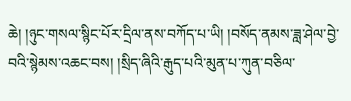ཆེ། །ཉུང་གསལ་སྙིང་པོར་དྲིལ་ནས་བཀོད་པ་ཡི། །བསོད་ནམས་ཟླ་ཤེལ་བྱེ་བའི་སྙེམས་འཆང་བས། །སྲིད་ཞིའི་རྒུད་པའི་མུན་པ་ཀུན་བཅིལ་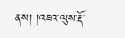ནས། །འཇའ་ལུས་རྡོ་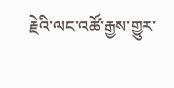རྗེའི་ལང་འཚོ་རྒྱས་གྱུར་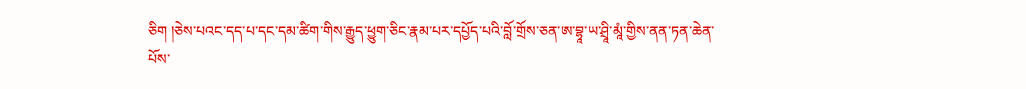ཅིག །ཅེས་པའང་དད་པ་དང་དམ་ཚིག་གིས་རྒྱུད་ཕྱུག་ཅིང་རྣམ་པར་དཔྱོད་པའི་བློ་གྲོས་ཅན་ཨ་བྷཱ་ཡ་ཤྲཱི་མཱཾ་གྱིས་ནན་ཏན་ཆེན་པོས་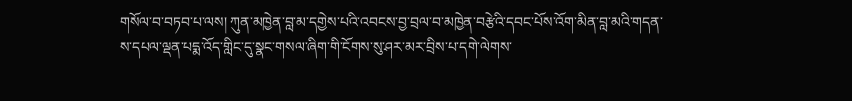གསོལ་བ་བཏབ་པ་ལས། ཀུན་མཁྱེན་བླ་མ་དགྱེས་པའི་འབངས་བྱ་བྲལ་བ་མཁྱེན་བརྩེའི་དབང་པོས་འོག་མིན་བླ་མའི་གདན་ས་དཔལ་ལྡན་པདྨ་འོད་གླིང་དུ་སྣང་གསལ་ཞིག་གི་ངོགས་སུ་ཤར་མར་བྲིས་པ་དགེ་ལེགས་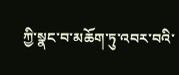ཀྱི་སྣང་བ་མཆོག་ཏུ་འབར་བའི་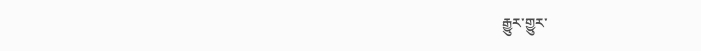རྒྱུར་གྱུར་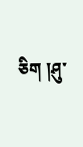ཅིག །ཤུ་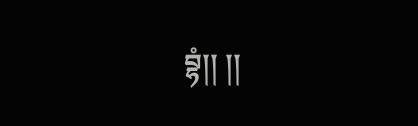བྷཾ།། །།